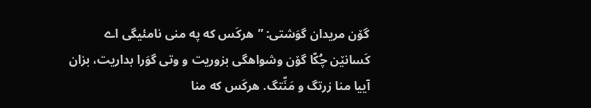گۆن مریدان گوَشتی: ”هرکَس که په منی نامئیگی اے کَسانێن چُکّا گۆن وشواهگی بزوریت و وتی گوَرا بداریت، بزان آییا منا زرتگ و مَنِّتگ. هرکَس که منا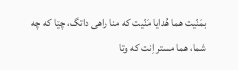بمَنّیت هما هُدایا مَنّیت که منا راهی داتگ، چێا که چه شما، هما مستر اِنت که وتا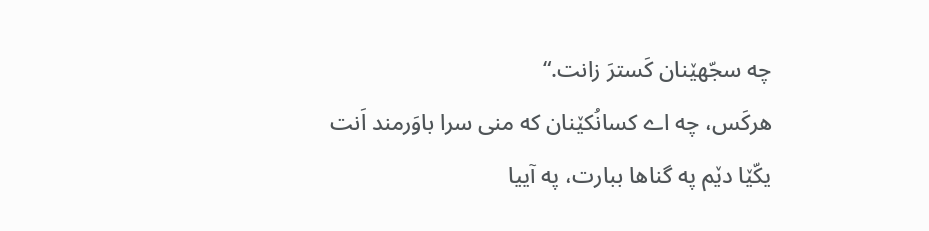چه سجّهێنان کَسترَ زانت.“
هرکَس، چه اے کسانُکێنان که منی سرا باوَرمند اَنت یکّێا دێم په گناها ببارت، په آییا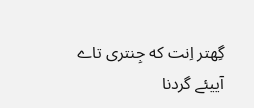گِهتر اِنت که جِنتری تاے آییئے گردنا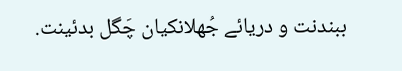ببندنت و دریائے جُهلانکیان چَگل بدئینت.